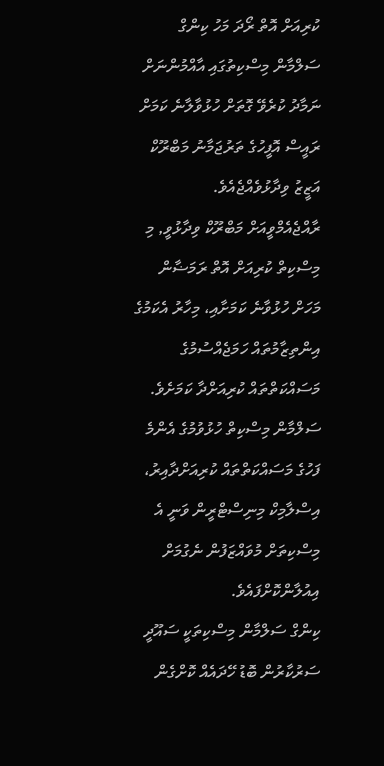ކުރިއަށް އޮތް ރޯދަ މަހު ކިންގް ސަލްމާން މިސްކިތުގައި އާއްމުންނަށް ނަމާދު ކުރެވޭ ގޮތަށް ހުޅުވާލާނެ ކަމަށް ރައީސް އޮފީހުގެ ތަރުޖަމާނު މަބްރޫކް އަޒީޒު ވިދާޅުވެއްޖެއެވެ.
ރާއްޖެއެމްވީއަށް މަބްރޫކް ވިދާޅުވީ, މި މިސްކިތް ކުރިއަށް އޮތް ރަމަޟާން މަހަށް ހުޅުވާނެ ކަމަށާއި، މިހާރު އެކަމުގެ އިންތިޒާމުތައް ހަމަޖެއްސުމުގެ މަސައްކަތްތައް ކުރިއަށްދާ ކަމަށެވެ.
ސަލްމާން މިސްކިތް ހުޅުވުމުގެ އެންމެ ފަހުގެ މަސައްކަތްތައް ކުރިއަށްދާއިރު، އިސްލާމިކް މިނިސްޓްރީން ވަނީ އެ މިސްކިތަށް މުވައްޒަފުން ނެގުމަށް އިއުލާންކޮށްފައެވެ.
ކިންގް ސަލްމާން މިސްކިތަކީ ސައޫދީ ސަރުކާރުން ބޮޑު ހޭދައެއް ކޮށްގެން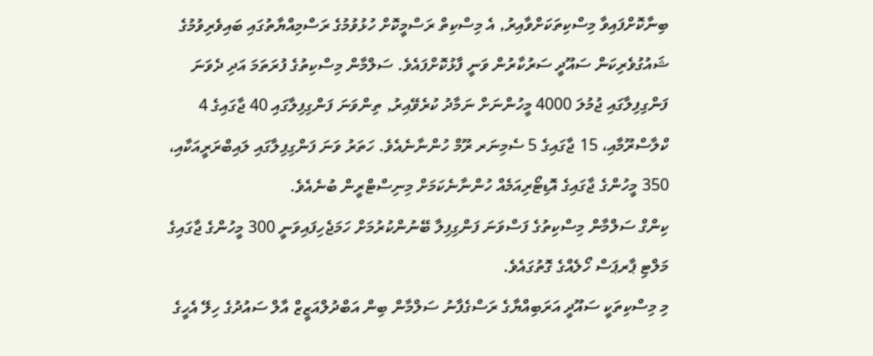ބިނާކޮށްފައިވާ މިސްކިތަކަށްވާއިރު, އެ މިސްކިތް ރަސްމީކޮށް ހުޅުވުމުގެ ރަސްމިއްޔާތުގައި ބައިވެރިވުމުގެ ޝައުގުވެރިކަން ސައޫދީ ސަރުކާރުން ވަނީ ފާޅުކޮށްފައެވެ. ސަލްމާން މިސްކިތުގެ ފުރަތަމަ އަދި ދެވަނަ ފަންގިފިލާގައި ޖުމުލަ 4000 މީހުންނަށް ނަމާދު ކުރެވޭއިރު, ތިންވަނަ ފަންގިފިލާގައި 40 ޖާގައިގެ 4 ކްލާސްރޫމާއި، 15 ޖާގައިގެ 5 ސެމިނަރ ރޫމް ހުންނާނެއެވެ. ހަތަރު ވަނަ ފަންގިފިލާގައި ލައިބްރަރީއަކާއި، 350 މީހުންގެ ޖާގައިގެ އޮޑިޓޯރިއަމެއް ހުންނާނެކަމަށް މިނިސްޓްރީން ބުނެއެވެ.
ކިންގް ސަލްމާން މިސްކިތުގެ ފަސްވަނަ ފަންގިފިލާ ބޭނުންކުރުމަށް ހަމަޖެހިފައިވަނީ 300 މީހުންގެ ޖާގައިގެ މަލްޓި ޕާރޕަސް ހޯލެއްގެ ގޮތުގައެވެ.
މި މިސްކިތަކީ ސައޫދީ އަރަބިއްޔާގެ ރަސްގެފާނު ސަލްމާން ބިން އަބްދުލްއަޒީޒް އާލް ސައުދުގެ ހިލޭ އެހީގެ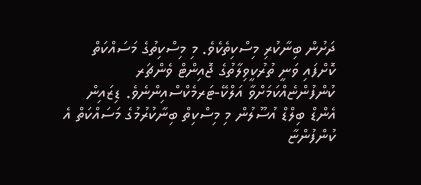ދަށުން ބިނާކުރި މިސްކިތެކެވެ. މި މިސްކިތުގެ މަސައްކަތް ކޮށްފައި ވަނީ ތުރުކީވިލާތުގެ ޖޮއިންޓް ވެންޗަރ ކުންފުންޏެއްކަމަށްވާ އަލްކޭ-ޓަރމެކްސްއިންނެވެ. ޑިޒައިން އެންޑް ބިލްޑް އުސޫލުން މި މިސްކިތް ބިނާކުރުމުގެ މަސައްކަތް އެ ކުންފުންޏާ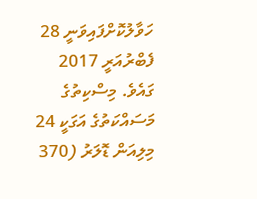ހަވާލުކޮށްފައިވަނީ 28 ފެބްރުއަރީ 2017 ގައެވެ. މިސްކިތުގެ މަސައްކަތުގެ އަގަކީ 24 މިލިއަން ޑޮލަރު (370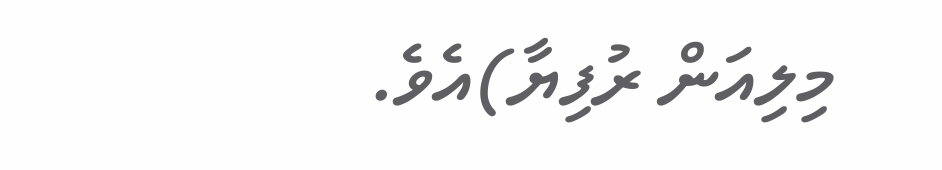މިލިއަން ރުފިޔާ)އެވެ.